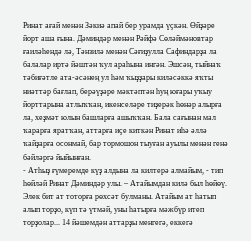Ринат ағай менән Зәкиә апай бер урамда үҫкән. Өйҙәре йорт аша ғына. Дәминдәр менән Рәйфә Сөләймәновтар ғаиләһендә лә, Тәнзилә менән Сәғиҙулла Сафиндарҙа ла балалар иртә йәштән ҡул араһына ингән. Эшсән, тыйнаҡ тәбиғәтле ата-әсәнең ул һәм ҡыҙҙары киләсәккә яҡты ниәттәр бағлап, берәүҙәре мәктәптән һуң юғары уҡыу йорттарына атлыҡҡан, икенселәре тиҙерәк һөнәр алырға ла, хеҙмәт юлын башларға ашыҡҡан. Бала сағынан мал ҡарарға яратҡан, аттарға иҫе киткән Ринат иһә әллә ҡайҙарға осонмай, бар тормошон тыуған ауылы менән генә бәйләргә йыйынған.
- Атһыҙ ғүмеремде күҙ алдына ла килтерә алмайым, - тип һөйләй Ринат Дәминдәр улы. – Атайымдан килә был һөйөү. Элек бит ат тоторға рөхсәт булманы. Атайым ат һатып алып торҙо, күп тә үтмәй, уны һатырға мәжбүр итеп торҙолар... 14 йәшемдән аттарҙы менгегә, еккегә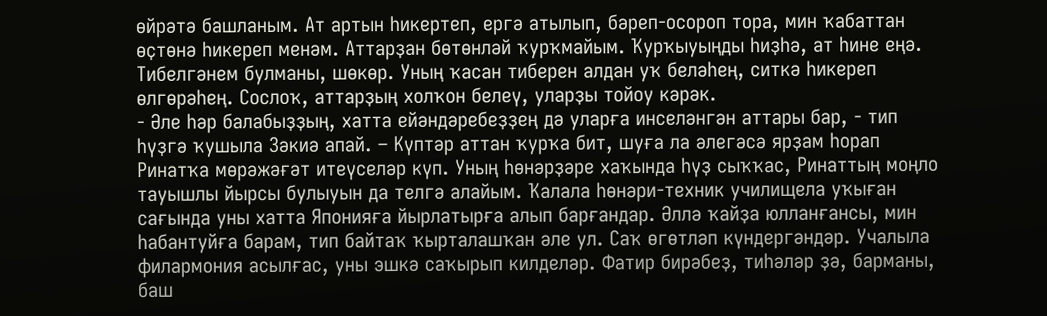өйрәтә башланым. Ат артын һикертеп, ергә атылып, бәреп-осороп тора, мин ҡабаттан өҫтөнә һикереп менәм. Аттарҙан бөтөнләй ҡурҡмайым. Ҡурҡыуыңды һиҙһә, ат һине еңә. Тибелгәнем булманы, шөкөр. Уның ҡасан тиберен алдан уҡ беләһең, ситкә һикереп өлгөрәһең. Сослоҡ, аттарҙың холҡон белеү, уларҙы тойоу кәрәк.
- Әле һәр балабыҙҙың, хатта ейәндәребеҙҙең дә уларға инселәнгән аттары бар, - тип һүҙгә ҡушыла Зәкиә апай. – Күптәр аттан ҡурҡа бит, шуға ла әлегәсә ярҙам һорап Ринатҡа мөрәжәғәт итеүселәр күп. Уның һөнәрҙәре хаҡында һүҙ сыҡҡас, Ринаттың моңло тауышлы йырсы булыуын да телгә алайым. Ҡалала һөнәри-техник училищела уҡыған сағында уны хатта Японияға йырлатырға алып барғандар. Әллә ҡайҙа юлланғансы, мин һабантуйға барам, тип байтаҡ ҡырталашҡан әле ул. Саҡ өгөтләп күндергәндәр. Учалыла филармония асылғас, уны эшкә саҡырып килделәр. Фатир бирәбеҙ, тиһәләр ҙә, барманы, баш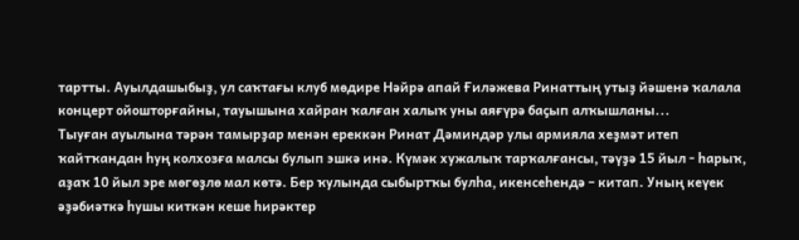тартты. Ауылдашыбыҙ, ул саҡтағы клуб мөдире Нәйрә апай Ғиләжева Ринаттың утыҙ йәшенә ҡалала концерт ойошторғайны, тауышына хайран ҡалған халыҡ уны аяғүрә баҫып алҡышланы...
Тыуған ауылына тәрән тамырҙар менән ереккән Ринат Дәминдәр улы армияла хеҙмәт итеп ҡайтҡандан һуң колхозға малсы булып эшкә инә. Күмәк хужалыҡ тарҡалғансы, тәүҙә 15 йыл - һарыҡ, аҙаҡ 10 йыл эре мөгөҙлө мал көтә. Бер ҡулында сыбыртҡы булһа, икенсеһендә – китап. Уның кеүек әҙәбиәткә һушы киткән кеше һирәктер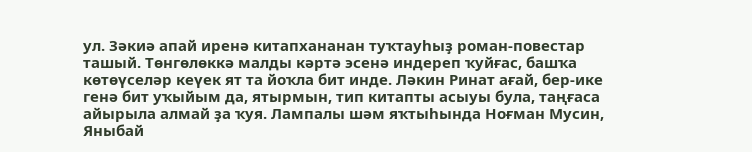ул. Зәкиә апай иренә китапхананан туҡтауһыҙ роман-повестар ташый. Төнгөлөккә малды кәртә эсенә индереп ҡуйғас, башҡа көтөүселәр кеүек ят та йоҡла бит инде. Ләкин Ринат ағай, бер-ике генә бит уҡыйым да, ятырмын, тип китапты асыуы була, таңғаса айырыла алмай ҙа ҡуя. Лампалы шәм яҡтыһында Ноғман Мусин, Яныбай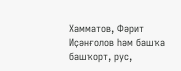Хамматов, Фәрит Иҫәнғолов һәм башҡа башҡорт, рус,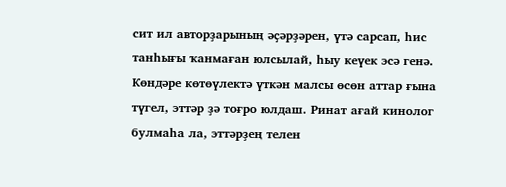сит ил авторҙарының әҫәрҙәрен, үтә сарсап, һис танһығы ҡанмаған юлсылай, һыу кеүек эсә генә. Көндәре көтөүлектә үткән малсы өсөн аттар ғына түгел, эттәр ҙә тоғро юлдаш. Ринат ағай кинолог булмаһа ла, эттәрҙең телен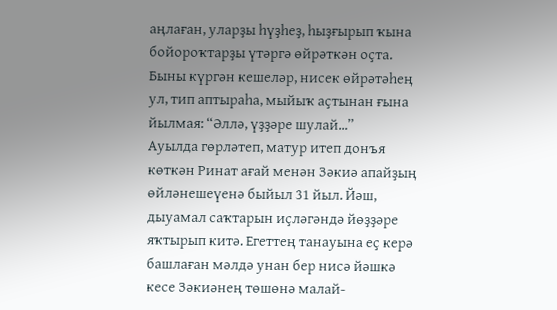аңлаған, уларҙы һүҙһеҙ, һыҙғырып ҡына бойороҡтарҙы үтәргә өйрәткән оҫта. Быны күргән кешеләр, нисек өйрәтәһең ул, тип аптыраһа, мыйыҡ аҫтынан ғына йылмая: “Әллә, үҙҙәре шулай...”
Ауылда гөрләтеп, матур итеп донъя көткән Ринат ағай менән Зәкиә апайҙың өйләнешеүенә быйыл 31 йыл. Йәш, дыуамал саҡтарын иҫләгәндә йөҙҙәре яҡтырып китә. Егеттең танауына еҫ керә башлаған мәлдә унан бер нисә йәшкә кесе Зәкиәнең төшөнә малай-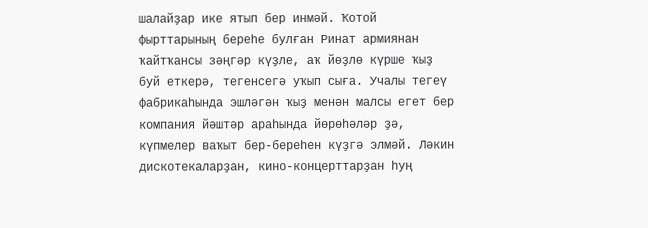шалайҙар ике ятып бер инмәй. Ҡотой фырттарының береһе булған Ринат армиянан ҡайтҡансы зәңгәр күҙле, аҡ йөҙлө күрше ҡыҙ буй еткерә, тегенсегә уҡып сыға. Учалы тегеү фабрикаһында эшләгән ҡыҙ менән малсы егет бер компания йәштәр араһында йөрөһәләр ҙә, күпмелер ваҡыт бер-береһен күҙгә элмәй. Ләкин дискотекаларҙан, кино-концерттарҙан һуң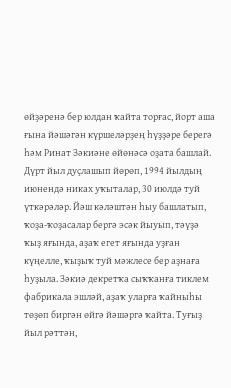өйҙәренә бер юлдан ҡайта торғас, йорт аша ғына йәшәгән күршеләрҙең һүҙҙәре берегә һәм Ринат Зәкиәне өйөнәсә оҙата башлай. Дүрт йыл дуҫлашып йөрөп, 1994 йылдың июнендә никах уҡыталар, 30 июлдә туй үткәрәләр. Йәш кәләштән һыу башлатып, ҡоҙа-ҡоҙасалар бергә эсәк йыуып, тәүҙә ҡыҙ яғында, аҙаҡ егет яғында уҙған күңелле, ҡыҙыҡ туй мәжлесе бер аҙнаға һуҙыла. Зәкиә декретҡа сыҡҡанға тиклем фабрикала эшләй, аҙаҡ уларға ҡайныһы төҙөп биргән өйгә йәшәргә ҡайта. Туғыҙ йыл рәттән,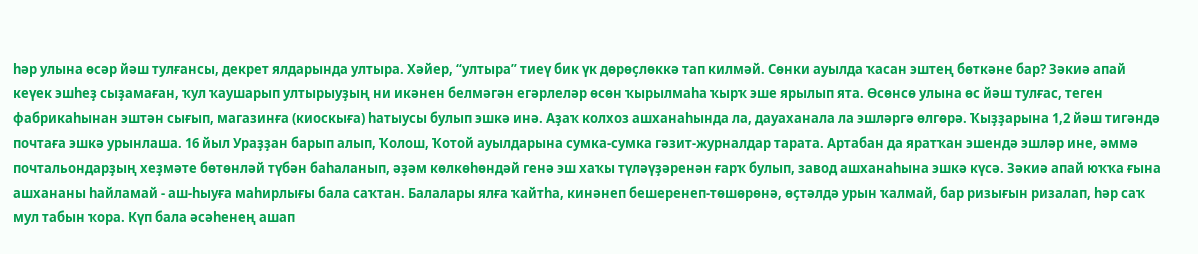һәр улына өсәр йәш тулғансы, декрет ялдарында ултыра. Хәйер, “ултыра” тиеү бик үк дөрөҫлөккә тап килмәй. Сөнки ауылда ҡасан эштең бөткәне бар? Зәкиә апай кеүек эшһеҙ сыҙамаған, ҡул ҡаушарып ултырыуҙың ни икәнен белмәгән егәрлеләр өсөн ҡырылмаһа ҡырҡ эше ярылып ята. Өсөнсө улына өс йәш тулғас, теген фабрикаһынан эштән сығып, магазинға (киоскыға) һатыусы булып эшкә инә. Аҙаҡ колхоз ашханаһында ла, дауаханала ла эшләргә өлгөрә. Ҡыҙҙарына 1,2 йәш тигәндә почтаға эшкә урынлаша. 16 йыл Ураҙҙан барып алып, Ҡолош, Ҡотой ауылдарына сумка-сумка гәзит-журналдар тарата. Артабан да яратҡан эшендә эшләр ине, әммә почтальондарҙың хеҙмәте бөтөнләй түбән баһаланып, әҙәм көлкөһөндәй генә эш хаҡы түләүҙәренән ғарҡ булып, завод ашханаһына эшкә күсә. Зәкиә апай юҡҡа ғына ашхананы һайламай - аш-һыуға маһирлығы бала саҡтан. Балалары ялға ҡайтһа, кинәнеп бешеренеп-төшөрөнә, өҫтәлдә урын ҡалмай, бар ризығын ризалап, һәр саҡ мул табын ҡора. Күп бала әсәһенең ашап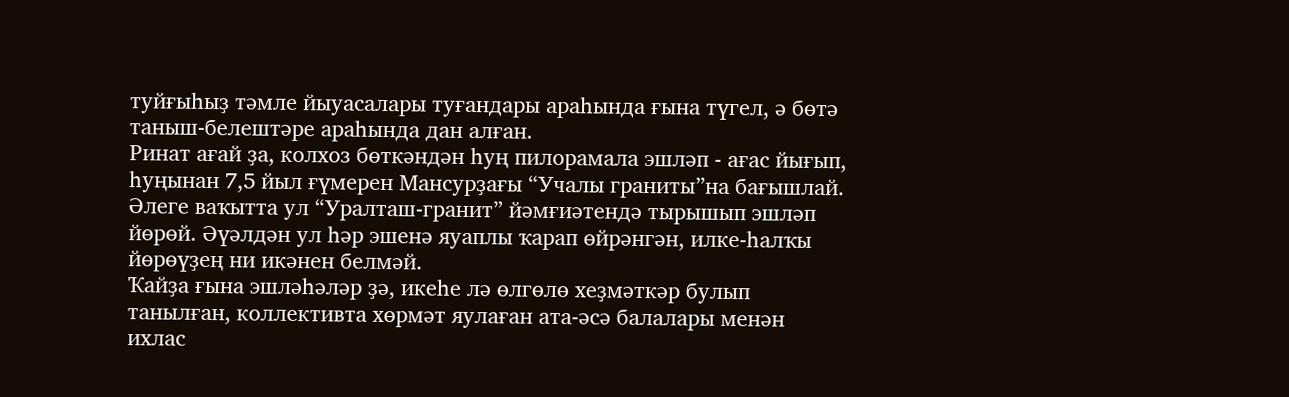туйғыһыҙ тәмле йыуасалары туғандары араһында ғына түгел, ә бөтә таныш-белештәре араһында дан алған.
Ринат ағай ҙа, колхоз бөткәндән һуң пилорамала эшләп - ағас йығып, һуңынан 7,5 йыл ғүмерен Мансурҙағы “Учалы граниты”на бағышлай. Әлеге ваҡытта ул “Уралташ-гранит” йәмғиәтендә тырышып эшләп йөрөй. Әүәлдән ул һәр эшенә яуаплы ҡарап өйрәнгән, илке-һалҡы йөрөүҙең ни икәнен белмәй.
Ҡайҙа ғына эшләһәләр ҙә, икеһе лә өлгөлө хеҙмәткәр булып танылған, коллективта хөрмәт яулаған ата-әсә балалары менән ихлас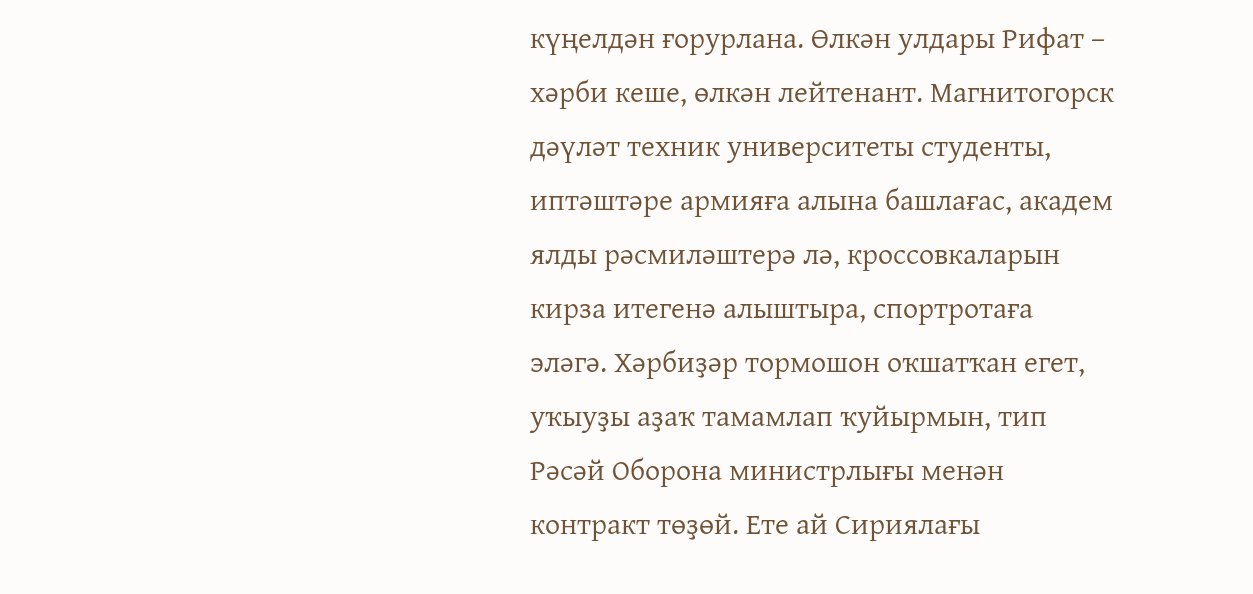күңелдән ғорурлана. Өлкән улдары Рифат – хәрби кеше, өлкән лейтенант. Магнитогорск дәүләт техник университеты студенты, иптәштәре армияға алына башлағас, академ ялды рәсмиләштерә лә, кроссовкаларын кирза итегенә алыштыра, спортротаға эләгә. Хәрбиҙәр тормошон оҡшатҡан егет, уҡыуҙы аҙаҡ тамамлап ҡуйырмын, тип Рәсәй Оборона министрлығы менән контракт төҙөй. Ете ай Сириялағы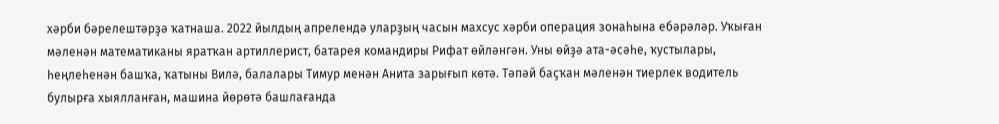хәрби бәрелештәрҙә ҡатнаша. 2022 йылдың апрелендә уларҙың часын махсус хәрби операция зонаһына ебәрәләр. Уҡыған мәленән математиканы яратҡан артиллерист, батарея командиры Рифат өйләнгән. Уны өйҙә ата-әсәһе, ҡустылары, һеңлеһенән башҡа, ҡатыны Вилә, балалары Тимур менән Анита зарығып көтә. Тәпәй баҫҡан мәленән тиерлек водитель булырға хыялланған, машина йөрөтә башлағанда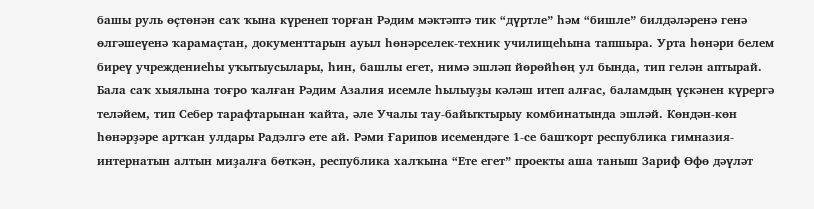башы руль өҫтөнән саҡ ҡына күренеп торған Рәдим мәктәптә тик “дүртле” һәм “бишле” билдәләренә генә өлгәшеүенә ҡарамаҫтан, документтарын ауыл һөнәрселек-техник училищеһына тапшыра. Урта һөнәри белем биреү учреждениеһы уҡытыусылары, һин, башлы егет, нимә эшләп йөрөйһөң ул бында, тип гелән аптырай. Бала саҡ хыялына тоғро ҡалған Рәдим Азалия исемле һылыуҙы кәләш итеп алғас, баламдың үҫкәнен күрергә теләйем, тип Себер тарафтарынан ҡайта, әле Учалы тау-байыҡтырыу комбинатында эшләй. Көндән-көн һөнәрҙәре артҡан улдары Радэлгә ете ай. Рәми Ғарипов исемендәге 1-се башҡорт республика гимназия-интернатын алтын миҙалға бөткән, республика халҡына “Ете егет” проекты аша таныш Зариф Өфө дәүләт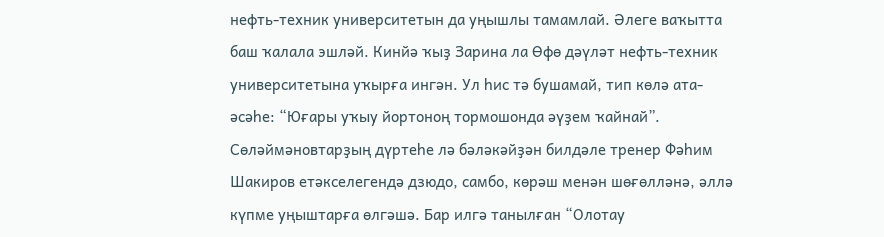нефть-техник университетын да уңышлы тамамлай. Әлеге ваҡытта баш ҡалала эшләй. Кинйә ҡыҙ Зарина ла Өфө дәүләт нефть-техник университетына уҡырға ингән. Ул һис тә бушамай, тип көлә ата-әсәһе: “Юғары уҡыу йортоноң тормошонда әүҙем ҡайнай”. Сөләймәновтарҙың дүртеһе лә бәләкәйҙән билдәле тренер Фәһим Шакиров етәкселегендә дзюдо, самбо, көрәш менән шөғөлләнә, әллә күпме уңыштарға өлгәшә. Бар илгә танылған “Олотау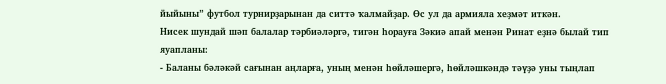йыйыны” футбол турнирҙарынан да ситтә ҡалмайҙар. Өс ул да армияла хеҙмәт иткән.
Нисек шундай шәп балалар тәрбиәләргә, тигән һорауға Зәкиә апай менән Ринат еҙнә былай тип яуапланы:
- Баланы бәләкәй сағынан аңларға, уның менән һөйләшергә, һөйләшкәндә тәүҙә уны тыңлап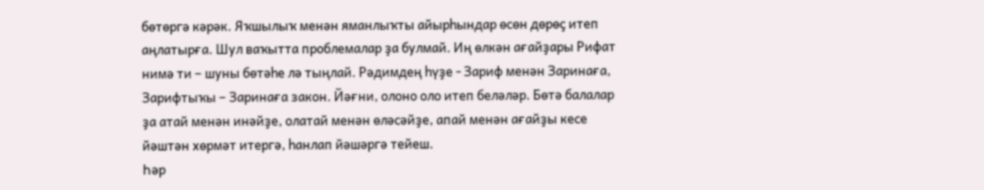бөтөргә кәрәк. Яҡшылыҡ менән яманлыҡты айырһындар өсөн дөрөҫ итеп аңлатырға. Шул ваҡытта проблемалар ҙа булмай. Иң өлкән ағайҙары Рифат нимә ти – шуны бөтәһе лә тыңлай. Рәдимдең һүҙе - Зариф менән Заринаға, Зарифтыҡы – Заринаға закон. Йәғни, олоно оло итеп беләләр. Бөтә балалар ҙа атай менән инәйҙе, олатай менән өләсәйҙе, апай менән ағайҙы кесе йәштән хөрмәт итергә, һанлап йәшәргә тейеш.
Һәр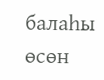балаһы өсөн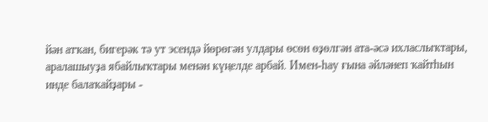йән атҡан, бигерәк тә ут эсендә йөрөгән улдары өсөн өҙөлгән ата-әсә ихласлыҡтары, аралашыуҙа ябайлыҡтары менән күңелде арбай. Имен-һау ғына әйләнеп ҡайтһын инде балаҡайҙары -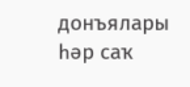донъялары һәр саҡ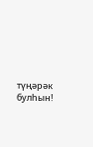түңәрәк булһын!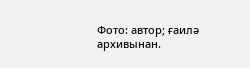Фото: автор; ғаилә архивынан.